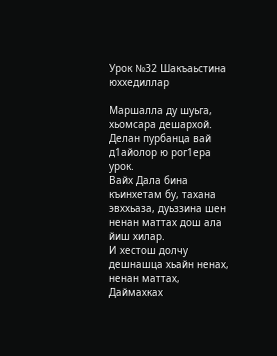Урок №32 Шакъаьстина юххедиллар

Маршалла ду шуьга, хьомсара дешархой.
Делан пурбанца вай д1айолор ю рог1ера урок.
Вайх Дала бина къинхетам бу, тахана эвххьаза, дуьззина шен ненан маттах дош ала йиш хилар.
И хестош долчу дешнашца хьайн ненах, ненан маттах, Даймахках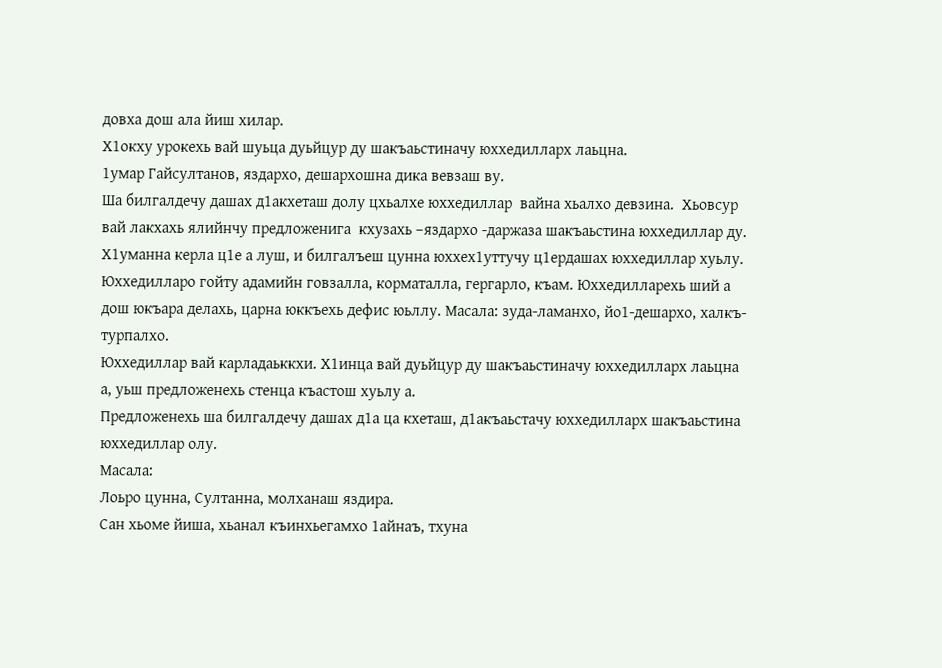довха дош ала йиш хилар.
Х1окху урокехь вай шуьца дуьйцур ду шакъаьстиначу юххедилларх лаьцна.
1умар Гайсултанов, яздархо, дешархошна дика вевзаш ву.
Ша билгалдечу дашах д1акхеташ долу цхьалхе юххедиллар  вайна хьалхо девзина.  Хьовсур вай лакхахь ялийнчу предложенига  кхузахь –яздархо -даржаза шакъаьстина юххедиллар ду.
Х1уманна керла ц1е а луш, и билгалъеш цунна юххех1уттучу ц1ердашах юххедиллар хуьлу.
Юххедилларо гойту адамийн говзалла, корматалла, гергарло, къам. Юххедилларехь ший а дош юкъара делахь, царна юккъехь дефис юьллу. Масала: зуда-ламанхо, йо1-дешархо, халкъ-турпалхо.
Юххедиллар вай карладаьккхи. Х1инца вай дуьйцур ду шакъаьстиначу юххедилларх лаьцна а, уьш предложенехь стенца къастош хуьлу а.
Предложенехь ша билгалдечу дашах д1а ца кхеташ, д1акъаьстачу юххедилларх шакъаьстина юххедиллар олу.
Масала:
Лоьро цунна, Султанна, молханаш яздира.
Сан хьоме йиша, хьанал къинхьегамхо 1айнаъ, тхуна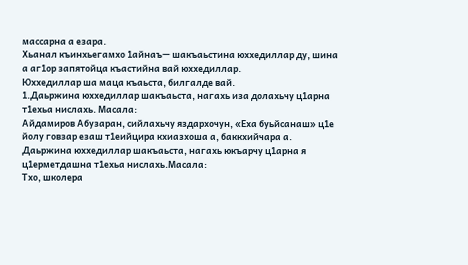массарна а езара.
Хьанал къинхьегамхо 1айнаъ— шакъаьстина юххедиллар ду, шина а аг1ор запятойца къастийна вай юххедиллар.
Юххедиллар ша маца къаьста, билгалде вай.
1.Даьржина юххедиллар шакъаьста, нагахь иза долахьчу ц1арна т1ехьа нислахь. Масала:
Айдамиров Абузаран, сийлахьчу яздархочун, «Еха буьйсанаш» ц1е йолу говзар езаш т1еийцира кхиазхоша а, баккхийчара а.
Даьржина юххедиллар шакъаьста, нагахь юкъарчу ц1арна я ц1ерметдашна т1ехьа нислахь.Масала:
Тхо, школера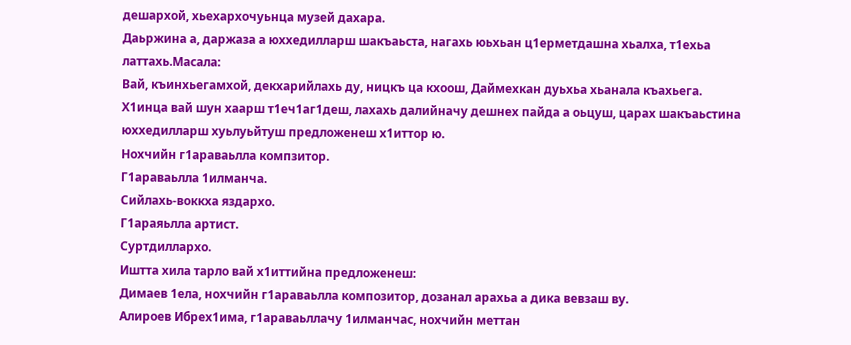дешархой, хьехархочуьнца музей дахара.
Даьржина а, даржаза а юххедилларш шакъаьста, нагахь юьхьан ц1ерметдашна хьалха, т1ехьа латтахь.Масала:
Вай, къинхьегамхой, декхарийлахь ду, ницкъ ца кхоош, Даймехкан дуьхьа хьанала къахьега.
Х1инца вай шун хаарш т1еч1аг1деш, лахахь далийначу дешнех пайда а оьцуш, царах шакъаьстина юххедилларш хуьлуьйтуш предложенеш х1иттор ю.
Нохчийн г1араваьлла компзитор.
Г1араваьлла 1илманча.
Сийлахь-воккха яздархо.
Г1араяьлла артист.
Суртдиллархо.
Иштта хила тарло вай х1иттийна предложенеш:
Димаев 1ела, нохчийн г1араваьлла композитор, дозанал арахьа а дика вевзаш ву.
Алироев Ибрех1има, г1араваьллачу 1илманчас, нохчийн меттан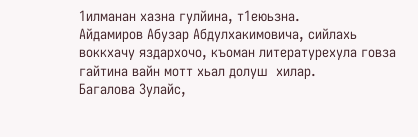1илманан хазна гулйина, т1еюьзна.
Айдамиров Абузар Абдулхакимовича, сийлахь воккхачу яздархочо, къоман литературехула говза гайтина вайн мотт хьал долуш  хилар.
Багалова Зулайс,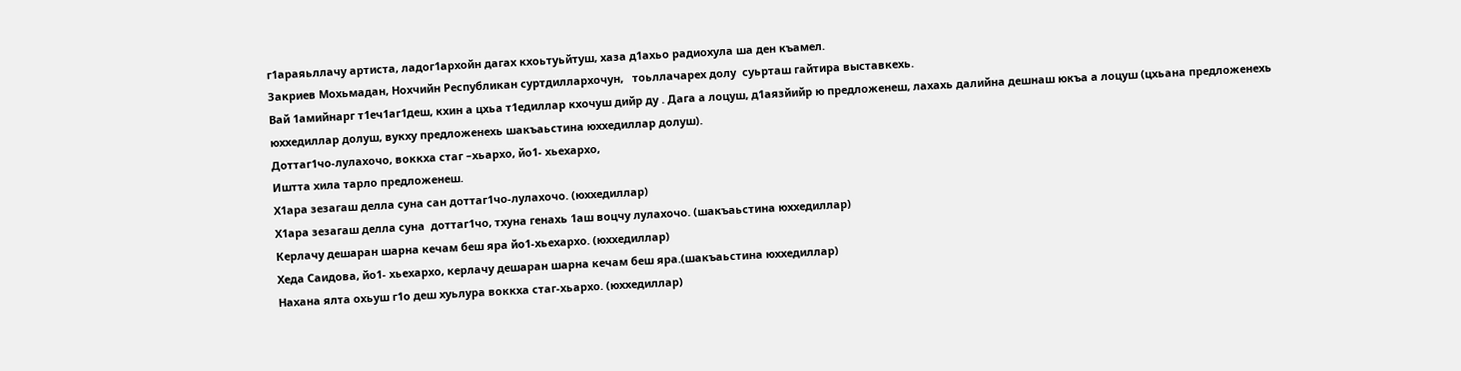г1араяьллачу артиста, ладог1архойн дагах кхоьтуьйтуш, хаза д1ахьо радиохула ша ден къамел.
Закриев Мохьмадан, Нохчийн Республикан суртдиллархочун,   тоьллачарех долу  суьрташ гайтира выставкехь.
Вай 1амийнарг т1еч1аг1деш, кхин а цхьа т1едиллар кхочуш дийр ду . Дага а лоцуш, д1аязйийр ю предложенеш, лахахь далийна дешнаш юкъа а лоцуш (цхьана предложенехь юххедиллар долуш, вукху предложенехь шакъаьстина юххедиллар долуш).
Доттаг1чо-лулахочо, воккха стаг –хьархо, йо1- хьехархо,
Иштта хила тарло предложенеш.
Х1ара зезагаш делла суна сан доттаг1чо-лулахочо. (юххедиллар)
Х1ара зезагаш делла суна  доттаг1чо, тхуна генахь 1аш воцчу лулахочо. (шакъаьстина юххедиллар)
Керлачу дешаран шарна кечам беш яра йо1-хьехархо. (юххедиллар)
Хеда Саидова, йо1- хьехархо, керлачу дешаран шарна кечам беш яра.(шакъаьстина юххедиллар)
Нахана ялта охьуш г1о деш хуьлура воккха стаг-хьархо. (юххедиллар)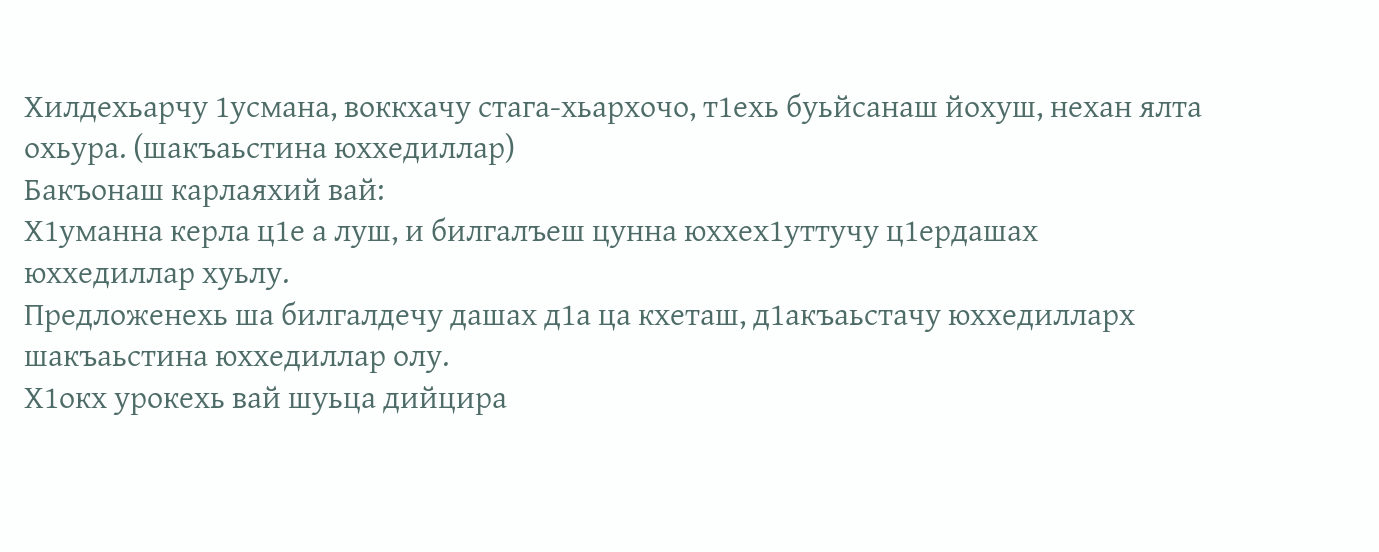Хилдехьарчу 1усмана, воккхачу стага-хьархочо, т1ехь буьйсанаш йохуш, нехан ялта охьура. (шакъаьстина юххедиллар)
Бакъонаш карлаяхий вай:
Х1уманна керла ц1е а луш, и билгалъеш цунна юххех1уттучу ц1ердашах юххедиллар хуьлу.
Предложенехь ша билгалдечу дашах д1а ца кхеташ, д1акъаьстачу юххедилларх шакъаьстина юххедиллар олу.
Х1окх урокехь вай шуьца дийцира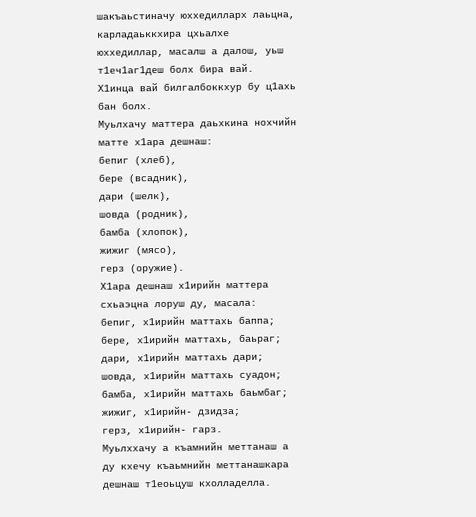шакъаьстиначу юххедилларх лаьцна, карладаьккхира цхьалхе юххедиллар, масалш а далош, уьш т1еч1аг1деш болх бира вай.
Х1инца вай билгалбоккхур бу ц1ахь бан болх.
Муьлхачу маттера даьхкина нохчийн матте х1ара дешнаш:
бепиг (хлеб),
бере (всадник),
дари (шелк),
шовда (родник),
бамба (хлопок),
жижиг (мясо),
герз (оружие).
Х1ара дешнаш х1ирийн маттера схьаэцна лоруш ду, масала:
бепиг, х1ирийн маттахь баппа;
бере, х1ирийн маттахь, баьраг;
дари, х1ирийн маттахь дари;
шовда, х1ирийн маттахь суадон;
бамба, х1ирийн маттахь баьмбаг;
жижиг, х1ирийн- дзидза;
герз, х1ирийн- гарз.
Муьлххачу а къамнийн меттанаш а ду кхечу къаьмнийн меттанашкара дешнаш т1еоьцуш кхолладелла.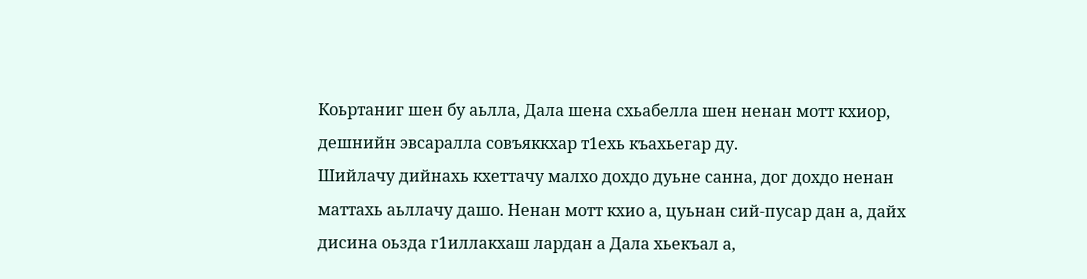Коьртаниг шен бу аьлла, Дала шена схьабелла шен ненан мотт кхиор, дешнийн эвсаралла совъяккхар т1ехь къахьегар ду.
Шийлачу дийнахь кхеттачу малхо дохдо дуьне санна, дог дохдо ненан маттахь аьллачу дашо. Ненан мотт кхио а, цуьнан сий-пусар дан а, дайх дисина оьзда г1иллакхаш лардан а Дала хьекъал а,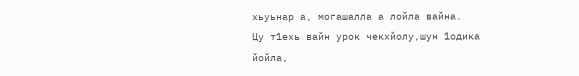хьуьнар а, могашалла а лойла вайна.
Цу т1ехь вайн урок чекхйолу,шун 1одика йойла,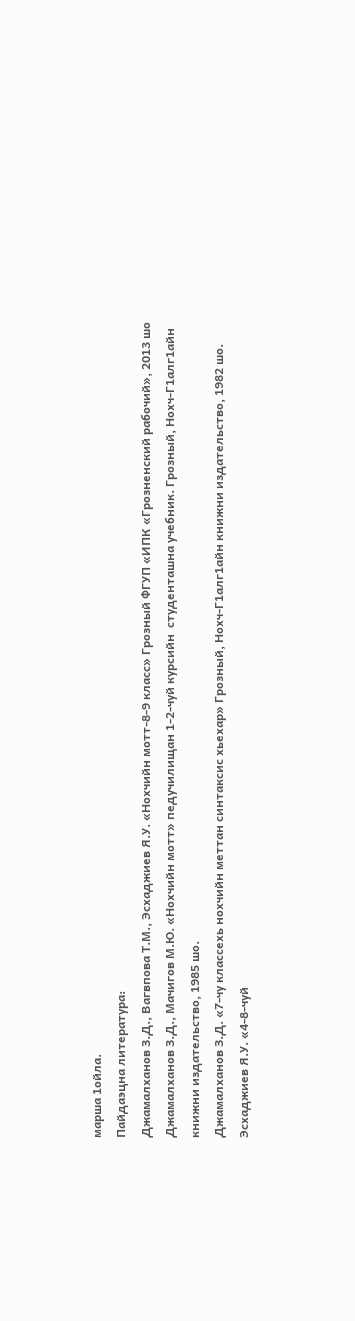марша 1ойла.
Пайдаэцна литература:
Джамалханов З.Д., Вагвпова Т.М., Эсхаджиев Я.У. «Нохчийн мотт-8-9 класс» Грозный ФГУП «ИПК «Грозненский рабочий», 2013 шо
Джамалханов З.Д., Мачигов М.Ю. «Нохчийн мотт» педучилищан 1-2-чуй курсийн  студенташна учебник. Грозный, Нохч-Г1алг1айн книжни издательство, 1985 шо.
Джамалханов З.Д. «7-чу классехь нохчийн меттан синтаксис хьехар» Грозный, Нохч-Г1алг1айн книжни издательство, 1982 шо.
Эсхаджиев Я.У. «4-8-чуй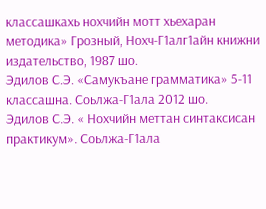классашкахь нохчийн мотт хьехаран методика» Грозный, Нохч-Г1алг1айн книжни издательство, 1987 шо.
Эдилов С.Э. «Самукъане грамматика» 5-11 классашна. Соьлжа-Г1ала 2012 шо.
Эдилов С.Э. « Нохчийн меттан синтаксисан практикум». Соьлжа-Г1ала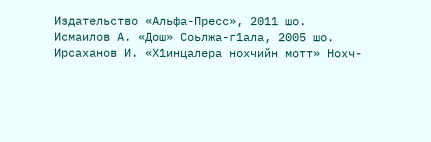Издательство «Альфа-Пресс», 2011 шо.
Исмаилов А. «Дош» Соьлжа-г1ала, 2005 шо.
Ирсаханов И. «Х1инцалера нохчийн мотт» Нохч-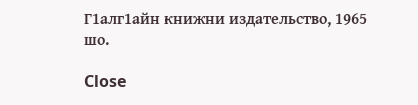Г1алг1айн книжни издательство, 1965 шо.

Close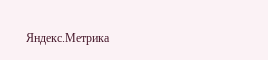Яндекс.Метрика